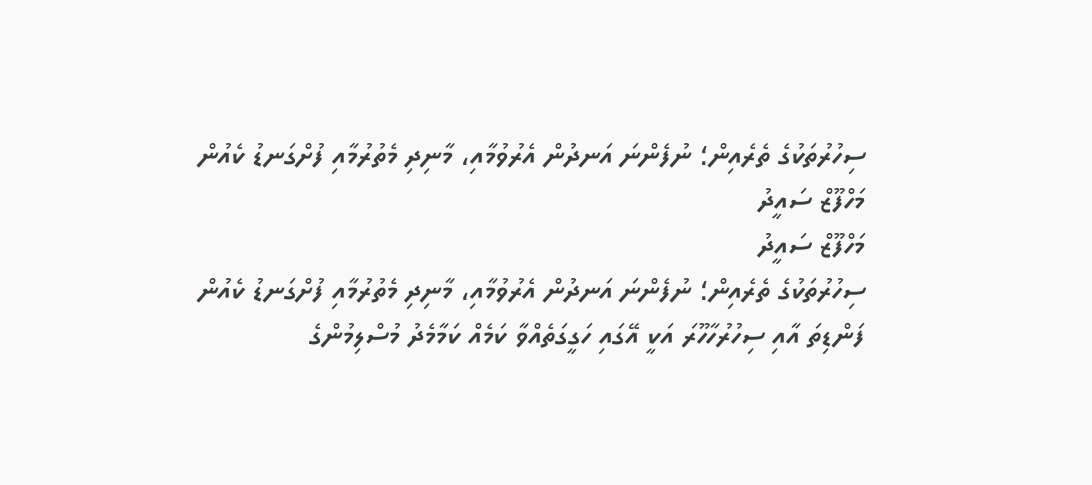ސިހުރުތަކުގެ ތެރެއިން؛ ނުފެންނަ އަނދުން އެރުވުމާއި، މާނިދި މެތުރުމާއި ފުށްގަނޑު ކެއުން
މަހްފޫޒް ސައީދު
މަހްފޫޒް ސައީދު
ސިހުރުތަކުގެ ތެރެއިން؛ ނުފެންނަ އަނދުން އެރުވުމާއި، މާނިދި މެތުރުމާއި ފުށްގަނޑު ކެއުން
ފަންޑިތަ އާއި ސިހުރުހާހޫރަ އަކީ އޭގައި ހަގީގަތެއްވާ ކަމެއް ކަމާމެދު މުސްލިމުންގެ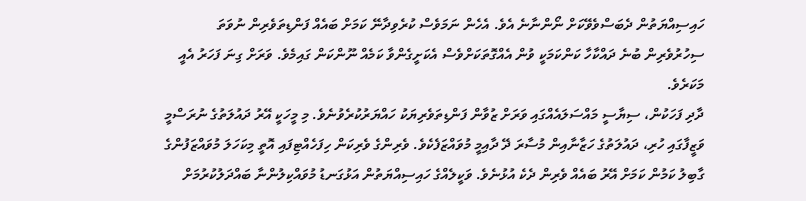ހައިސިއްޔަތުން ދެބަސްވެވޭކަށް ނޯންނާނެ އެވެ. އެހެން ނަމަވެސް ކުރެވިދާނޭ ކަމަށް ބައެއް ފަންޑިތަވެރިން ނުވަތަ ސިހުރުވެރިން ބުނެ ދައްކާހާ ކަންކަމަކީ ވުން އެއްގޮތަކަށްވެސް އެކަށީގެންވާ ކަމެއް ނޫންކަން ގައިމެވެ. ވަރަށް ގިނަ ފަހަރު އެއީ މަކަރެވެ.
ދާދި ފަހަކުން، ސިޔާސީ މައްސަލައެއްގައި ވަރަށް ޒުވާން ފަންޑިތަވެރިޔަކު ހައްޔަރުކުރެވުނެވެ. މި މީހަކީ އޭރު ދައުލަތުގެ ނުރަސްމީ ވަޒީފާގައި ހުރި، ދައުލަތުގެ ހަޒާނާއިން މުސާރަ ދޭ ދާއިމީ މުވައްޒަފެކެވެ. ވެރިންގެ ވެރިކަން ހިފަހެއްޓިފައި އޮތީ މިކަހަލަ މުވައްޒަފުންގެ ގާބިލު ކަމުން ކަމަށް އޭރު ބައެއް ވެރިން ދެކެ އުޅުނެވެ. ވަކީލެއްގެ ހައިސިއްޔަތުން އަޅުގަނޑު މުވައްކިލުންނާ ބައްދަލުކުރުމަށް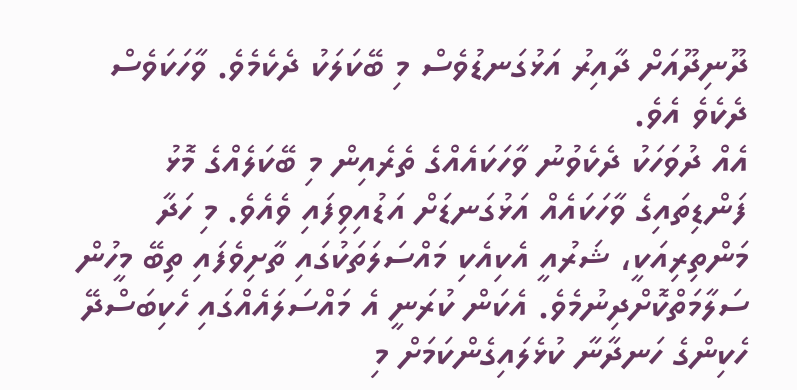ދޫނިދޫއަށް ދާއިރު އަޅުގަނޑުވެސް މި ބޭކަލަކު ދެކެމެވެ. ވާހަކަވެސް ދެކެވެ އެވެ.
އެއް ދުވަހަކު ދެކެވުނު ވާހަކައެއްގެ ތެރެއިން މި ބޭކަލެއްގެ މޮޅު ފަންޑިތައިގެ ވާހަކައެއް އަޅުގަނޑަށް އަޑުއިވިފައި ވެއެވެ. މި ހަދާ މަންތިރިއަކީ، ޝަރުއީ އެކިއެކި މައްސަލަތަކުގައި ތާށިވެފައި ތިބޭ މީހުން ސަލާމަތްކޮށްދިނުމެވެ. އެކަން ކުރަނީ އެ މައްސަލައެއްގައި ހެކިބަސްދޭ ހެކިންގެ ހަނދާނާ ކުޅެލައިގެންކަމަށް މި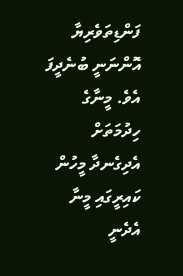ފަންޑިތަވެރިޔާ އޮންނަނީ ބުނެދީފަ އެވެ. މީނާގެ ހިދުމަތަށް އެދިގެނދާ މީހުން ކައިރީގައި މީނާ އެދެނީ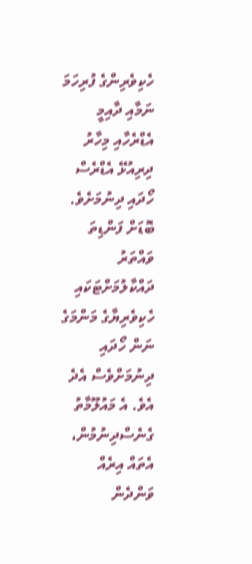ހެކިވެރިންގެ ފުރިހަމަ ނަމާއި ދާއިމީ އެޑްރެހާއި މިހާރު ދިރިއުޅޭ އެޑްރެސް ހޯދައި ދިނުމަށެވެ. ބޮޑަށް ފަންޑިތަ ވައްތަރު ދައްކާލުމަށްޓަކައި ހެކިވެރިޔާގެ މަންމަގެ ނަން ހޯދައި ދިނުމަށްވެސް އެދެ އެވެ. އެ މައުލޫމާތު ގެނެސްދިނުމުން، އެތައް އިރެއް ވަންދެން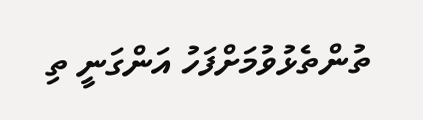ތުންތެޅުވުމަށްފަހު އަންގަނީ ތި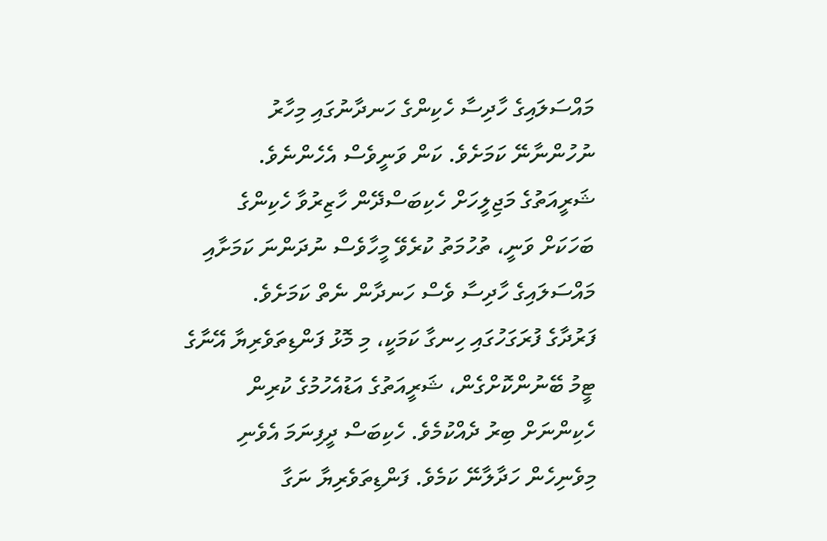މައްސަލައިގެ ހާދިސާ ހެކިންގެ ހަނދާނުގައި މިހާރު ނުހުންނާނޭ ކަމަށެވެ. ކަން ވަނީވެސް އެހެންނެވެ. ޝަރީއަތުގެ މަޖިލީހަށް ހެކިބަސްދޭން ހާޒިރުވާ ހެކިންގެ ބަހަކަށް ވަނީ، ތުހުމަތު ކުރެވޭ މީހާވެސް ނުދަންނަ ކަމަށާއި މައްސަލައިގެ ހާދިސާ ވެސް ހަނދާން ނެތް ކަމަށެވެ.
ފަރުދާގެ ފުރަގަހުގައި ހިނގާ ކަމަކީ، މި މޮޅު ފަންޑިތަވެރިޔާ އޭނާގެ ޓީމު ބޭނުންކޮށްގެން، ޝަރީއަތުގެ އަޑުއެހުމުގެ ކުރިން ހެކިންނަށް ބިރު ދެއްކުމެވެ. ހެކިބަސް ދީފިނަމަ އެވެނި މިވެނިހެން ހަދާލާނޭ ކަމެވެ. ފަންޑިތަވެރިޔާ ނަގާ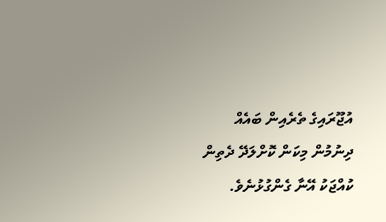އުޖޫރައިގެ ތެރެއިން ބައެއް ދިނުމުން މިކަން ކޮށްލަދޭ ދެތިން ކުއްޖަކު އޭނާ ގެންގުޅުނެވެ.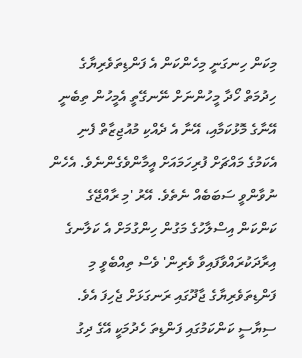މިކަން ހިނގަނީ މިހެންކަން އެ ފަންޑިތަވެރިޔާގެ ހިދުމަތް ހޯދާ މީހުންނަށް ނޭނގޭތީ އެމީހުން ތިބެނީ އޭނާގެ މޮޅުކަމާއި، އޭނާ އެ ދެއްކި މުއުޖިޒާތް ފެނި އެކަމުގެ މައްޗަށް ފުރިހަމައަށް އީމާންވެގެންނެވެ. އެހެން ނުވާންވީ ސަބަބެއް ނެތެވެ. އޭރު 'މި ރާއްޖޭގެ ކަންކަން އިސްލާހުގެ މަގުން ހިންގުމަށް އެ ކަލާނގެ އިރާދަކުރައްވާފައިވާ ވެރިން' ވެސް ތިއްބެވީ މި ފަންޑިތަވެރިޔާގެ ޖާދޫގައި ރަނގަޅަށް ޖެހިފަ އެވެ.
ސިޔާސީ ކަންކަމުގައި ފަންޑިތަ ހެދުމަކީ އޭގެ ދިގު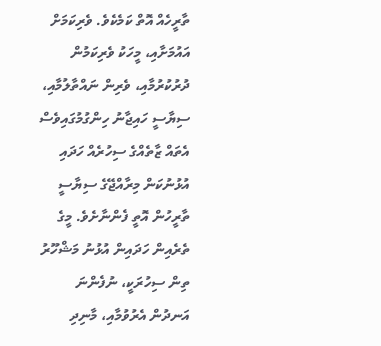ތާރީހެއް އޮތް ކަމެކެވެ. ވެރިކަމަށް އައުމަށާއި، މީހަކު ވެރިކަމުން ދުރުކުރުމާއި، ވެރިން ނައްތާލުމާއި، ސިޔާސީ ހައިޖާނު ހިންގުމުގައިވެސް އެތައް ޒާތެއްގެ ސިހުރެއް ހަދައި އުޅުނުކަން މިރާއްޖޭގެ ސިޔާސީ ތާރީހުން އޮތީ ފެންނާށެވެ. މީގެ ތެރެއިން ހަދައިން އުޅުނު މަޝްހޫރު ތިން ސިހުރަކީ، ނުފެންނަ އަނދުން އެރުވުމާއި، މާނިދި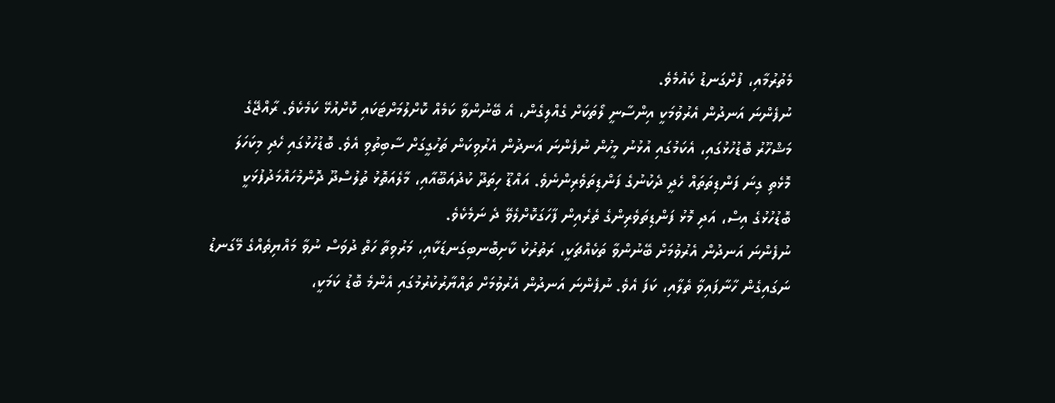މެތުރުމާއި، ފުށްގަނޑު ކެއުމެވެ.
ނުފެންނަ އަނދުން އެރުވުމަކީ އިންސާނީ ލޯތަކަށް ގެއްލިގެން، އެ ބޭނުންވާ ކަމެއް ކޮށްލުމަށްޓަކައި ކޮށްއުޅޭ ކަމެކެވެ. ރާއްޖޭގެ މަޝްހޫރު ބޮޑުހުޅުގައި، އެކަމުގައި އުޅުނު މީހުން ނުފެންނަ އަނދުން އެރުވިކަން ތަހުގީގަށް ސާބިތުވި އެވެ. ބޮޑުހުޅުގައި ހެދި މިކަހަލަ މޮޅެތި ގިނަ ފަންޑިތަތައް ހެދީ ދެކުނުގެ ފަންޑިތަވެރިންނެވެ. އައްޑޫ ހިތަދޫ ކުދުއަބޫއާއި، މާލެއަތޮޅު ތުލުސްދޫ ދޮންމުހައްމަދުފުޅަކީ ބޮޑުހުޅުގެ އިސް، އަދި މޮޅު ފަންޑިތަވެރިންގެ ތެރެއިން ފާހަގަކޮށްލެވޭ ދެ ނަމެކެވެ.
ނުފެންނަ އަނދުން އެރުވުމަށް ބޭނުންވާ ތަކެއްޗަކީ، ރަތުރުކު ކާށިބޮނބިގަނޑަކާއި، މަރުވިތާ ހަތް ދުވަސް ނުވާ މައްޔިތެއްގެ މޭގަނޑު ނަގައިގެން ހާނާފައިވާ ތެލާއި، ކަފަ އެވެ. ނުފެންނަ އަނދުން އެރުވުމަށް ތައްޔާރުކުރުމުގައި އެންމެ ބޮޑު ކަމަކީ،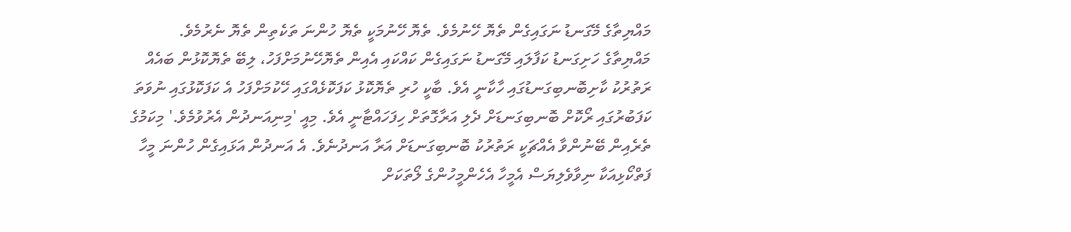މައްޔިތާގެ މޭގަނޑު ނަގައިގެން ތެޔޮ ހޭނުމެވެ. ތެޔޮ ހޭނުމަކީ ތެޔޮ ހުންނަ ތަކެތިން ތެޔޮ ނެރުމެވެ. މައްޔިތާގެ ހަށިގަނޑު ކަފާލައި މޭގަނޑު ނަގައިގެން ކައްކައި އެއިން ތެޔޮހޭނުމަށްފަހު، ލިބޭ ތެޔޮކޮޅުން ބައެއް ރަތުރުކު ކާށިބޮނބިގަނޑުގައި ހާކާނީ އެވެ. ބާކީ ހުރި ތެޔޮކޮޅު ކަފަކޮޅެއްގައި ހޭކުމަށްފަހު އެ ކަފަކޮޅުގައި ނުވަތަ ކަފަބުރުގައި ރޯކޮށް ބޮނބިގަނޑަށް ދެލި އަރާގޮތަށް ހިފަހައްޓާނީ އެވެ. މިއީ 'މިނިއަނދުން އެރުވުމެވެ.' މިކަމުގެ ތެރެއިން ބޭނުންވާ އެއްޗަކީ ރަތުރުކު ބޮނބިގަނޑަށް އަރާ އަނދުނެވެ. އެ އަނދުން އަޅައިގެން ހުންނަ މީހާ ފަތްކޯޅިއަކާ ނިވާވެލިޔަސް އެމީހާ އެހެންމީހުންގެ ލޯތަކަށް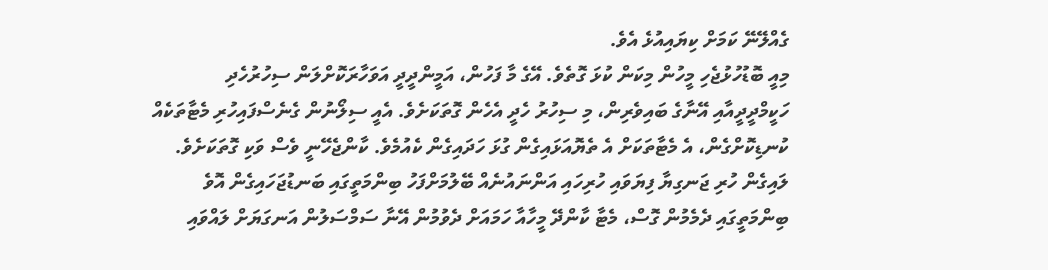ގެއްލޭނޭ ކަމަށް ކިޔައިއުޅެ އެވެ.
މިއީ ބޮޑުހުޅުޖެހި މީހުން މިކަން ކުޅަ ގޮތެވެ. އޭގެ މާ ފަހުން، އަމީންދީދީ އަވަހާރަކޮށްލަން ސިހުރުހެދި ހަކީމްދީދީއާއި އޭނާގެ ބައިވެރިން، މި ސިހުރު ހެދީ އެހެން ގޮތަކަށެވެ. އެއީ ސިލޯނުން ގެނެސްފައިހުރި މެޓާތަކެއް ކުނޑިކޮށްގެން، އެ މެޓާތަކަށް އެ ތެޔޮއަޅައިގެން ގުޅަ ހަދައިގެން ކެއުމެވެ. ކާންޖެހޭނީ ވެސް ވަކި ގޮތަކަށެވެ. ލައިގެން ހުރި ޖަނގިޔާ ފިޔަވައި ހުރިހައި އަންނައުނެއް ބޭލުމަށްފަހު ބިންމަތީގައި ބަނޑުޖަހައިގެން އޮވެ ބިންމަތީގައި ދެމެމުން ގޮސް، މެޓާ ކާންދޭ މީހާއާ ހަމައަށް ދެވުމުން އޭނާ ސަމްސަލުން އަނގަޔަށް ލައްވައި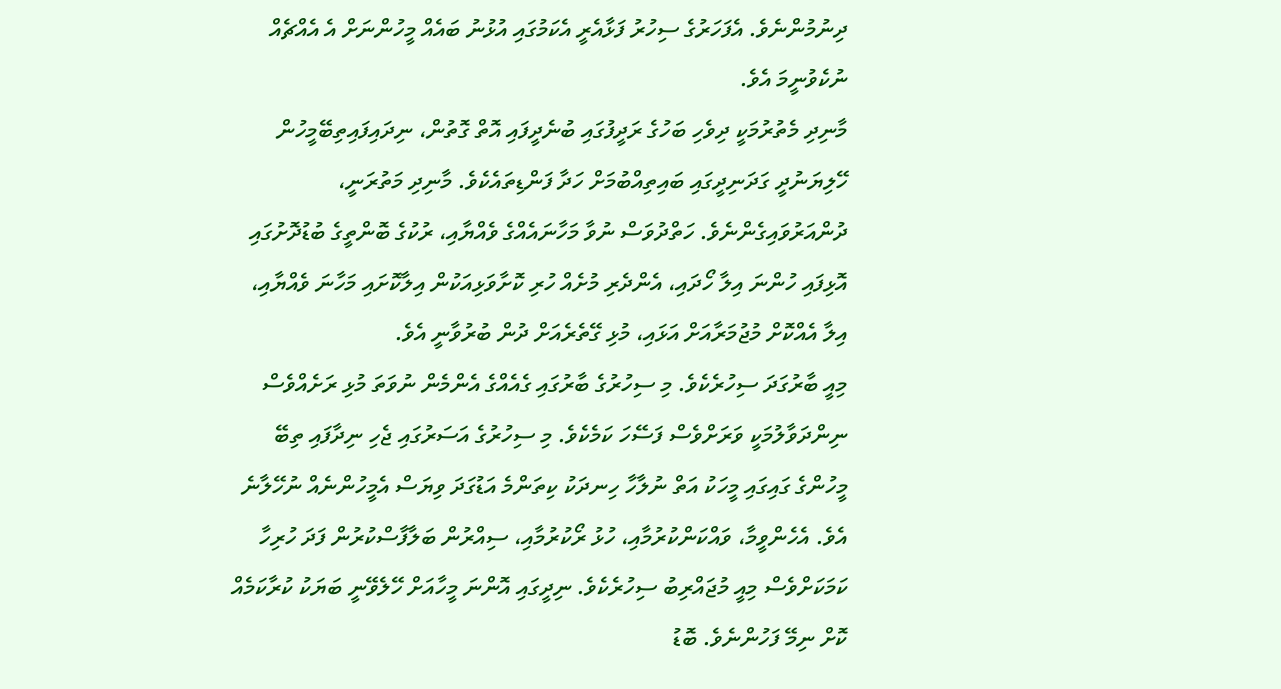ދިނުމުންނެވެ. އެފަހަރުގެ ސިހުރު ފަޅާއެރީ އެކަމުގައި އުޅުނު ބައެއް މީހުންނަށް އެ އެއްޗެއް ނުކެވުނީމަ އެވެ.
މާނިދި މެތުރުމަކީ ދިވެހި ބަހުގެ ރަދީފުގައި ބުނެދީފައި އޮތް ގޮތުން، ނިދައިފައިތިބޭމީހުން ހޭލިޔަނުދީ ގަދަނިދީގައި ބައިތިއްބުމަށް ހަދާ ފަންޑިތައެކެވެ. މާނިދި މަތުރަނީ، ދުންއަރުވައިގެންނެވެ. ހަތްދުވަސް ނުވާ މަހާނައެއްގެ ވެއްޔާއި، ރުކުގެ ބޮންތީގެ ބުޑުދޮށުގައި އޮޅިފައި ހުންނަ އިލާ ހޯދައި، އެންދެރި މުށެއް ހުރި ކޮށާވަޅިއަކުން އިލާކޮށައި މަހާނަ ވެއްޔާއި، އިލާ އެއްކޮށް މުޖުމަރާއަށް އަޅައި، މުޅި ގޭތެރެއަށް ދުން ބުރުވާނީ އެވެ.
މިއީ ބާރުގަދަ ސިހުރެކެވެ. މި ސިހުރުގެ ބާރުގައި ގެއެއްގެ އެންމެން ނުވަތަ މުޅި ރަށެއްވެސް ނިންދަވާލުމަކީ ވަރަށްވެސް ފަސޭހަ ކަމެކެވެ. މި ސިހުރުގެ އަސަރުގައި ޖެހި ނިދާފައި ތިބޭ މީހުންގެ ގައިގައި މީހަކު އަތް ނުލާހާ ހިނދަކު ކިތަންމެ އަޑުގަދަ ވިޔަސް އެމީހުންނެއް ނުހޭލާނެ އެވެ. އެހެންވީމާ، ވައްކަންކުރުމާއި، ހުޅު ރޯކުރުމާއި، ސިއްރުން ބަލާފާސްކުރުން ފަދަ ހުރިހާ ކަމަކަށްވެސް މިއީ މުޖައްރިބު ސިހުރެކެވެ. ނިދީގައި އޮންނަ މީހާއަށް ހޭލެވޭނީ ބަޔަކު ކުރާކަމެއް ކޮށް ނިމޭ ފަހުންނެވެ. ބޮޑު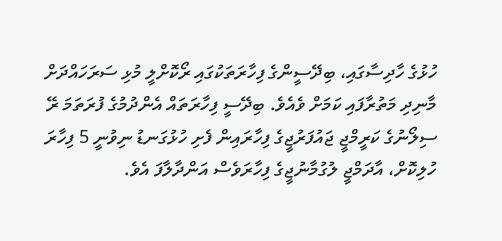ހުޅުގެ ހާދިސާގައި، ބިދޭސީންގެ ފިހާރަތަކުގައި ރޯކޮށްލީ މުޅި ސަރަހައްދަށް މާނިދި މަތުރާފައި ކަމަށް ވެއެވެ. ބިދޭސީ ފިހާރަތައް އެންދުމުގެ ފުރަތަމަ ރޭ ސިލޯނުގެ ކަރީމްޖީ ޖައުފަރުޖީގެ ފިހާރައިން ފެށި ހުޅުގަނޑު ނިވުނީ 5 ފިހާރަ ހުލިކޮށް، އާދަމްޖީ ލުގުމާނުޖީގެ ފިހާރަވެސް އަންދާލާފަ އެވެ.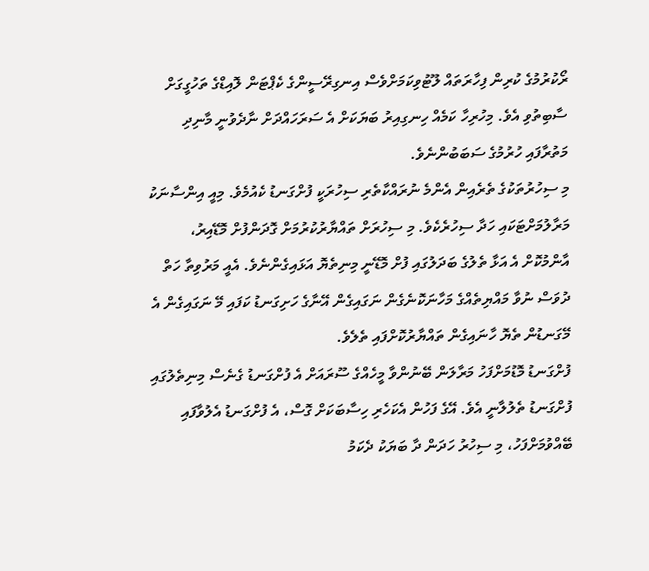ރޯކުރުމުގެ ކުރިން ފިހާރަތައް ލޫޓުވިކަމަށްވެސް އިނގިރޭސީންގެ ކެޕްޓަން ލޮއިޑްގެ ތަހުގީގަށް ސާބިތުވި އެވެ. މިހުރިހާ ކަމެއް ހިނގިއިރު ބަޔަކަށް އެ ސަރަހައްދަށް ނާދެވުނީ މާނިދި މަތުރާފައި ހުރުމުގެ ސަބަބުންނެވެ.
މި ސިހުރުތަކުގެ ތެރެއިން އެންމެ ނުރައްކާތެރި ސިހުރަކީ ފުށްގަނޑު ކެއުމެވެ. މިއީ އިންސާނަކު މަރާލުމަށްޓަކައި ހަދާ ސިހުރެކެވެ. މި ސިހުރަށް ތައްޔާރުކުރުމަށް ގޮދަންފުށް މޮޑޭއިރު، އާންމުކޮށް އެ އަޅާ ތެލުގެ ބަދަލުގައި ފުށް މޮޑޭނީ މިނިތެޔޮ އަޅައިގެންނެވެ. އެއީ މަރުވިތާ ހަތް ދުވަސް ނުވާ މައްޔިތެއްގެ މަހާނަކޮނެގެން ނަގައިގެން އޭނާގެ ހަށިގަނޑު ކަފައި މޭ ނަގައިގެން އެ މޭގަނޑުން ތެޔޮ ހާނައިގެން ތައްޔާރުކޮށްފައި ތެލެވެ.
ފުށްގަނޑު މޮޑުމަށްފަހު މަރާލަން ބޭނުންވާ މީހެއްގެ ސޫރައަށް އެ ފުށްގަނޑު ގެނެސް މިނިތެލުގައި ފުށްގަނޑު ތެލުލާނީ އެވެ. އޭގެ ފަހުން އެކަހެރި ހިސާބަކަށް ގޮސް، އެ ފުށްގަނޑު އެލުވާފައި ބޭއްވުމަށްފަހު، މި ސިހުރު ހަދަން ދާ ބަޔަކު ދެކަމު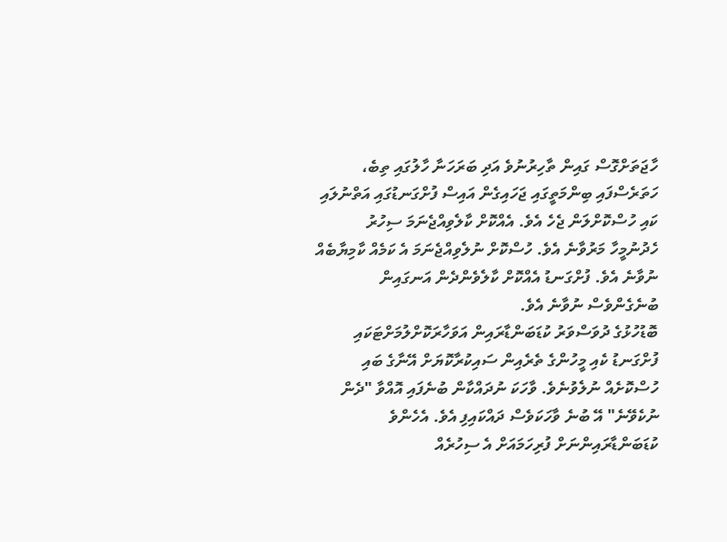ހާޖަތަށްގޮސް ގައިން ތާހިރުނުވެ އަދި ބަރަހަނާ ހާލުގައި ތިބެ، ހަތަރެސްފައި ބިންމަތީގައި ޖަހައިގެން އައިސް ފުށްގަނޑުގައި އަތްނުލައި ކައި ހުސްކޮށްލަން ޖެހެ އެވެ. އެއްކޮށް ކާލެވިއްޖެނަމަ ސިހުރު ހެދުނުމީހާ މަރުވާނެ އެވެ. ހުސްކޮށް ނުލެވިއްޖެނަމަ އެ ކަމެއް ކާމިޔާބެއް ނުވާނެ އެވެ. ފުށްގަނޑު އެއްކޮށް ކާލެވެންދެން އަނގައިން ބުނެގެންވެސް ނުވާނެ އެވެ.
ބޮޑުހުޅުގެ ދުވަސްވަރު ކުޑަބަންޑާރައިން އަވަހާރަކޮށްލުމަށްޓަކައި ފުށްގަނޑު ކެއި މީހުންގެ ތެރެއިން ސައިކުރާކޮޔަށް އޭނާގެ ބައި ހުސްކޮށެއް ނުލެވުނެވެ. ވާހަކަ ނުދައްކާން ބުނެފައި އޮއްވާ "ދެން ނުކެވޭނެ" އޭ ބުނެ ވާހަކަވެސް ދައްކައިފި އެވެ. އެހެންވެ ކުޑަބަންޑާރައިންނަށް ފުރިހަމައަށް އެ ސިހުރެއް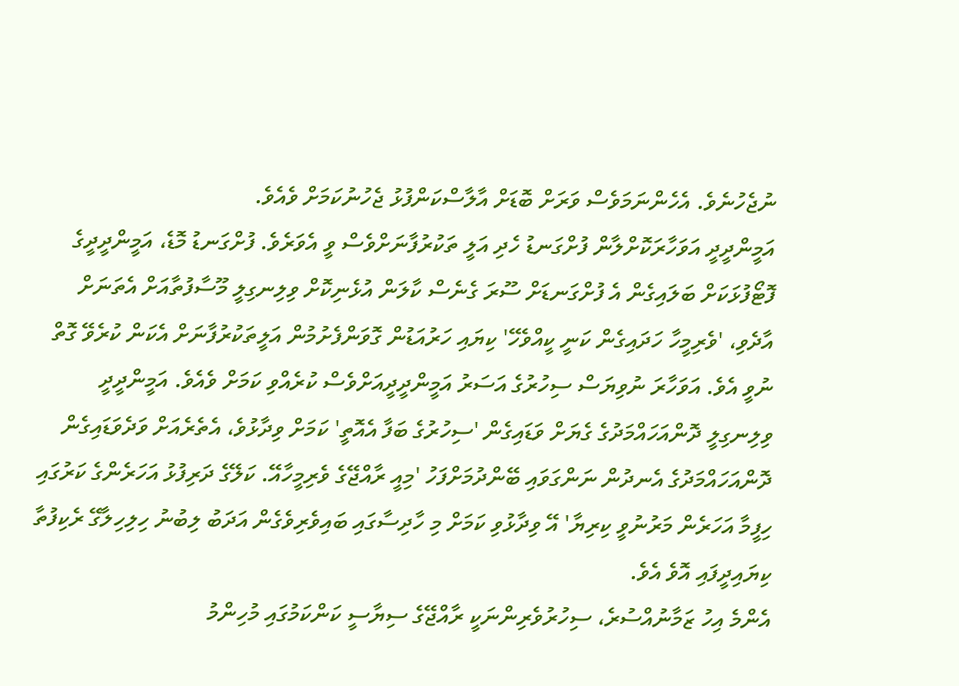ނުޖެހުނެވެ. އެހެންނަމަވެސް ވަރަށް ބޮޑަށް އާލާސްކަންފުޅު ޖެހުނުކަމަށް ވެއެވެ.
އަމީންދީދީ އަވަހާރަކޮށްލާން ފުށްގަނޑު ހެދި އަލީ ތަކުރުފާނަށްވެސް ވީ އެވަރެވެ. ފުށްގަނޑު މޮޑެ، އަމީންދީދީގެ ފޮޓޯފުޅަކަށް ބަލައިގެން އެ ފުށްގަނޑަށް ސޫރަ ގެނެސް ކާލަން އުޅެނިކޮށް ވިލިނގިލީ މޫސާފުތާއަށް އެތަނަށް އާދެވި، 'ވެރިމީހާ ހަދައިގެން ކަނީ ކީއްވެހޭ' ކިޔައި ހަރުއަޑުން ގޮވަންފެށުމުން އަލީތަކުރުފާނަށް އެކަން ކުރެވޭ ގޮތް ނުވީ އެވެ. އަވަހާރަ ނުވިޔަސް ސިހުރުގެ އަސަރު އަމީންދީދީއަށްވެސް ކުރެއްވި ކަމަށް ވެއެވެ. އަމީންދީދީ ވިލިނގިލީ ދޮންއަހައްމަދުގެ ގެޔަށް ވަޑައިގެން 'ސިހުރުގެ ބަފާ އެއޮތީ' ކަމަށް ވިދާޅުވެ، އެތެރެއަށް ވަދެވަޑައިގެން ދޮންއަހައްމަދުގެ އެނދުން ނަންގަވައި ބޭންދުމަށްފަހު 'މިއީ ރާއްޖޭގެ ވެރިމީހާއޭ. ކަލޭގެ ދަރިފުޅު އަހަރެންގެ ކަރުގައި ހިފީމާ އަހަރެން މަރުނުވީ ކިރިޔާ' އޭ ވިދާޅުވި ކަމަށް މި ހާދިސާގައި ބައިވެރިވެގެން އަދަބު ލިބުނު ހިލިހިލާގޭ ރެކިފުތާ ކިޔައިދީފައި އޮވެ އެވެ.
އެންމެ އިހު ޒަމާނުއްސުރެ، ސިހުރުވެރިންނަކީ ރާއްޖޭގެ ސިޔާސީ ކަންކަމުގައި މުހިންމު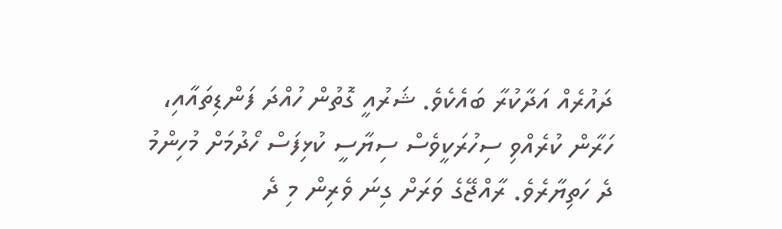ދައުރެއް އަދާކުރާ ބައެކެވެ. ޝަރުއީ ގޮތުން ހުއްދަ ފަންޑިތައާއި، ހަރާން ކުރެއްވި ސިހުރަކީވެސް ސިޔާސީ ކުޅިފަސް ހޯދުމަށް މުހިންމު ދެ ހަތިޔާރެވެ. ރާއްޖޭގެ ވަރަށް ގިނަ ވެރިން މި ދެ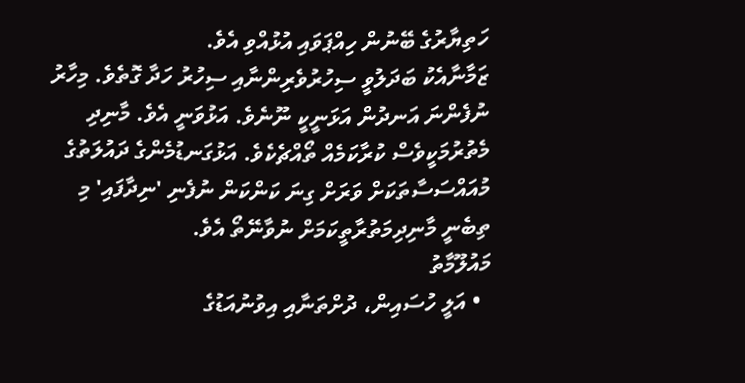ހަތިޔާރުގެ ބޭނުން ހިއްޕަވައި އުޅުއްވި އެވެ.
ޒަމާނާއެކު ބަދަލުވީ ސިހުރުވެރިންނާއި ސިހުރު ހަދާ ގޮތެވެ. މިހާރު ނުފެންނަ އަނދުން އަޅަނީކީ ނޫނެވެ. އަޅުވަނީ އެވެ. މާނިދި މެތުރުމަކީވެސް ކުރާކަމެއް ތޯއްޗެކެވެ. އަޅުގަނޑުމެންގެ ދައުލަތުގެ މުއައްސަސާތަކަށް ވަރަށް ގިނަ ކަންކަން ނުފެނި 'ނިދާފައި' މި ތިބެނީ މާނިދިމަތުރާތީކަމަށް ނުވާނޭތޯ އެވެ.
މައުލޫމާތު
  • އަލީ ހުސައިން، ދުށްތަނާއި އިވުނުއަޑުގެ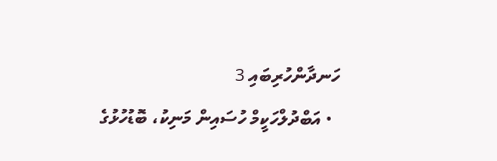ހަނދާންހުރިބައި 3
  • އަބްދުލްހަކީމް ހުސައިން މަނިކު، ބޮޑުހުޅުގެ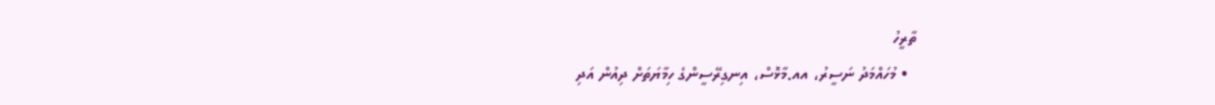ތާރީހު
  • މުހައްމަދު ނަސީރު، އއ.މާޅޮސް، އިނގިރޭސީންގެ ހިމާޔަތަށް ދިއުން އަދި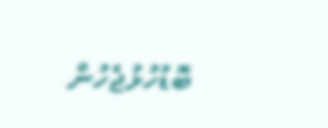ބޮޑުހުޅުޖެހުން